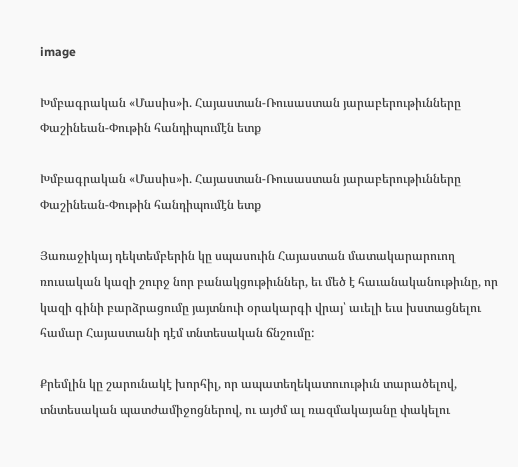image

Խմբագրական «Մասիս»ի. Հայաստան-Ռուսաստան յարաբերութիւնները Փաշինեան-Փութին հանդիպումէն ետք

Խմբագրական «Մասիս»ի. Հայաստան-Ռուսաստան յարաբերութիւնները Փաշինեան-Փութին հանդիպումէն ետք

Յառաջիկայ դեկտեմբերին կը սպասուին Հայաստան մատակարարուող ռուսական կազի շուրջ նոր բանակցութիւններ, եւ մեծ է հաւանականութիւնը, որ կազի գինի բարձրացումը յայտնուի օրակարգի վրայ՝ աւելի եւս խստացնելու համար Հայաստանի դէմ տնտեսական ճնշումը:

Քրեմլին կը շարունակէ խորհիլ, որ ապատեղեկատուութիւն տարածելով, տնտեսական պատժամիջոցներով, ու այժմ ալ ռազմակայանը փակելու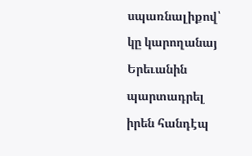սպառնալիքով՝ կը կարողանայ Երեւանին պարտադրել իրեն հանդէպ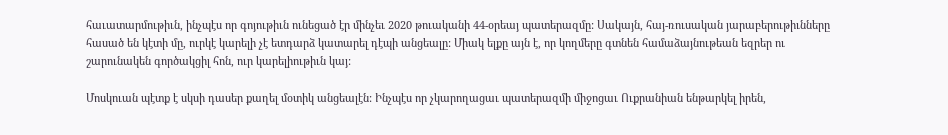հաւատարմութիւն, ինչպէս որ գոյութիւն ունեցած էր մինչեւ 2020 թուականի 44-օրեայ պատերազմը: Սակայն, հայ-ռուսական յարաբերութիւնները հասած են կէտի մը, ուրկէ կարելի չէ ետդարձ կատարել դէպի անցեալը: Միակ ելքը այն է, որ կողմերը գտնեն համաձայնութեան եզրեր ու շարունակեն գործակցիլ հոն, ուր կարելիութիւն կայ:

Մոսկուան պէտք է սկսի դասեր քաղել մօտիկ անցեալէն: Ինչպէս որ չկարողացաւ պատերազմի միջոցաւ Ուքրանիան ենթարկել իրեն,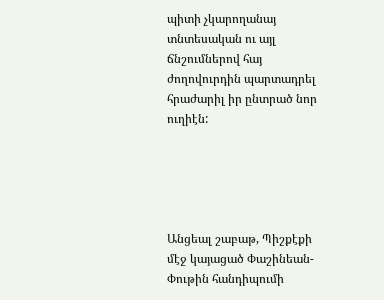պիտի չկարողանայ տնտեսական ու այլ ճնշումներով հայ ժողովուրդին պարտադրել հրաժարիլ իր ընտրած նոր ուղիէն:





Անցեալ շաբաթ, Պիշքէքի մէջ կայացած Փաշինեան-Փութին հանդիպումի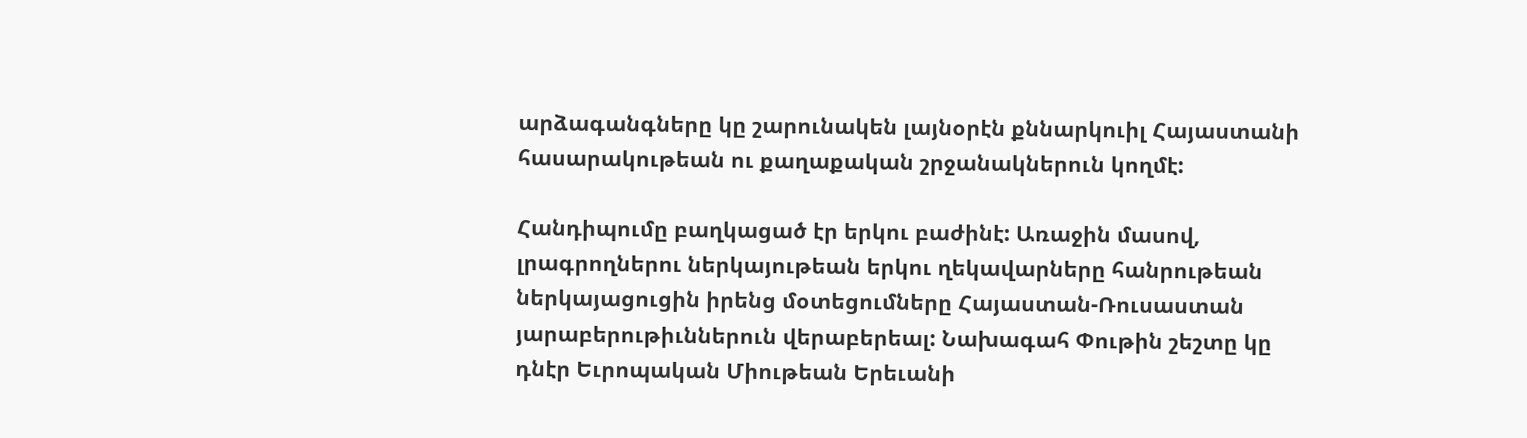արձագանգները կը շարունակեն լայնօրէն քննարկուիլ Հայաստանի հասարակութեան ու քաղաքական շրջանակներուն կողմէ:

Հանդիպումը բաղկացած էր երկու բաժինէ: Առաջին մասով, լրագրողներու ներկայութեան երկու ղեկավարները հանրութեան ներկայացուցին իրենց մօտեցումները Հայաստան-Ռուսաստան յարաբերութիւններուն վերաբերեալ: Նախագահ Փութին շեշտը կը դնէր Եւրոպական Միութեան Երեւանի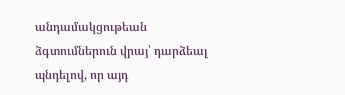անդամակցութեան ձգտումներուն վրայ՝ դարձեալ պնդելով, որ այդ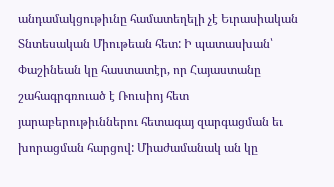անդամակցութիւնը համատեղելի չէ Եւրասիական Տնտեսական Միութեան հետ: Ի պատասխան՝ Փաշինեան կը հաստատէր, որ Հայաստանը շահագրգռուած է Ռուսիոյ հետ յարաբերութիւններու հետագայ զարգացման եւ խորացման հարցով: Միաժամանակ ան կը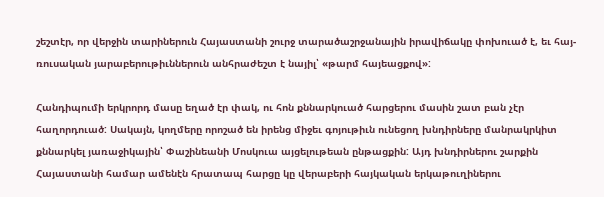շեշտէր, որ վերջին տարիներուն Հայաստանի շուրջ տարածաշրջանային իրավիճակը փոխուած է, եւ հայ-ռուսական յարաբերութիւններուն անհրաժեշտ է նայիլ՝ «թարմ հայեացքով»:

Հանդիպումի երկրորդ մասը եղած էր փակ, ու հոն քննարկուած հարցերու մասին շատ բան չէր հաղորդուած: Սակայն, կողմերը որոշած են իրենց միջեւ գոյութիւն ունեցող խնդիրները մանրակրկիտ քննարկել յառաջիկային՝ Փաշինեանի Մոսկուա այցելութեան ընթացքին: Այդ խնդիրներու շարքին Հայաստանի համար ամենէն հրատապ հարցը կը վերաբերի հայկական երկաթուղիներու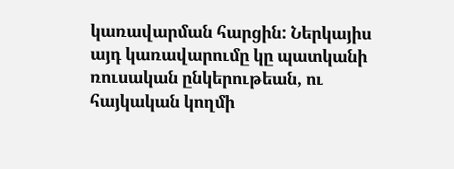կառավարման հարցին: Ներկայիս այդ կառավարումը կը պատկանի ռուսական ընկերութեան, ու հայկական կողմի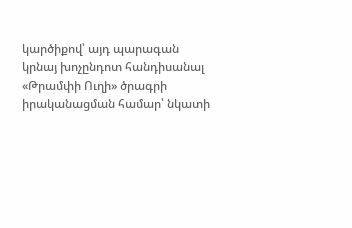կարծիքով՝ այդ պարագան կրնայ խոչընդոտ հանդիսանալ «Թրամփի Ուղի» ծրագրի իրականացման համար՝ նկատի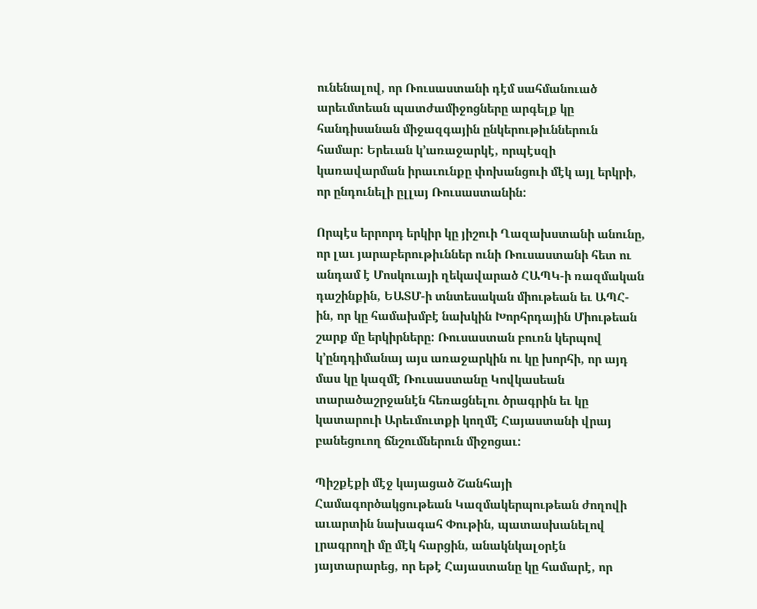ունենալով, որ Ռուսաստանի դէմ սահմանուած արեւմտեան պատժամիջոցները արգելք կը հանդիսանան միջազգային ընկերութիւններուն համար: Երեւան կ’առաջարկէ, որպէսզի կառավարման իրաւունքը փոխանցուի մէկ այլ երկրի, որ ընդունելի ըլլայ Ռուսաստանին:

Որպէս երրորդ երկիր կը յիշուի Ղազախստանի անունը, որ լաւ յարաբերութիւններ ունի Ռուսաստանի հետ ու անդամ է Մոսկուայի ղեկավարած ՀԱՊԿ-ի ռազմական դաշինքին, ԵԱՏՄ-ի տնտեսական միութեան եւ ԱՊՀ-ին, որ կը համախմբէ նախկին Խորհրդային Միութեան շարք մը երկիրները: Ռուսաստան բուռն կերպով կ’ընդդիմանայ այս առաջարկին ու կը խորհի, որ այդ մաս կը կազմէ Ռուսաստանը Կովկասեան տարածաշրջանէն հեռացնելու ծրագրին եւ կը կատարուի Արեւմուտքի կողմէ Հայաստանի վրայ բանեցուող ճնշումներուն միջոցաւ:

Պիշքէքի մէջ կայացած Շանհայի Համագործակցութեան Կազմակերպութեան ժողովի աւարտին նախագահ Փութին, պատասխանելով լրագրողի մը մէկ հարցին, անակնկալօրէն յայտարարեց, որ եթէ Հայաստանը կը համարէ, որ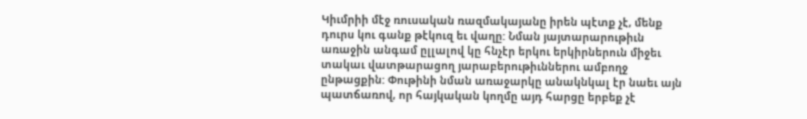Կիւմրիի մէջ ռուսական ռազմակայանը իրեն պէտք չէ, մենք դուրս կու գանք թէկուզ եւ վաղը: Նման յայտարարութիւն առաջին անգամ ըլլալով կը հնչէր երկու երկիրներուն միջեւ տակաւ վատթարացող յարաբերութիւններու ամբողջ ընթացքին: Փութինի նման առաջարկը անակնկալ էր նաեւ այն պատճառով, որ հայկական կողմը այդ հարցը երբեք չէ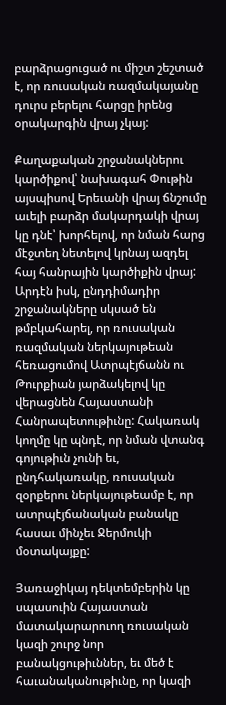բարձրացուցած ու միշտ շեշտած է, որ ռուսական ռազմակայանը դուրս բերելու հարցը իրենց օրակարգին վրայ չկայ:

Քաղաքական շրջանակներու կարծիքով՝ նախագահ Փութին այսպիսով Երեւանի վրայ ճնշումը աւելի բարձր մակարդակի վրայ կը դնէ՝ խորհելով, որ նման հարց մէջտեղ նետելով կրնայ ազդել հայ հանրային կարծիքին վրայ: Արդէն իսկ, ընդդիմադիր շրջանակները սկսած են թմբկահարել, որ ռուսական ռազմական ներկայութեան հեռացումով Ատրպէյճանն ու Թուրքիան յարձակելով կը վերացնեն Հայաստանի Հանրապետութիւնը: Հակառակ կողմը կը պնդէ, որ նման վտանգ գոյութիւն չունի եւ, ընդհակառակը, ռուսական զօրքերու ներկայութեամբ է, որ ատրպէյճանական բանակը հասաւ մինչեւ Ջերմուկի մօտակայքը:

Յառաջիկայ դեկտեմբերին կը սպասուին Հայաստան մատակարարուող ռուսական կազի շուրջ նոր բանակցութիւններ, եւ մեծ է հաւանականութիւնը, որ կազի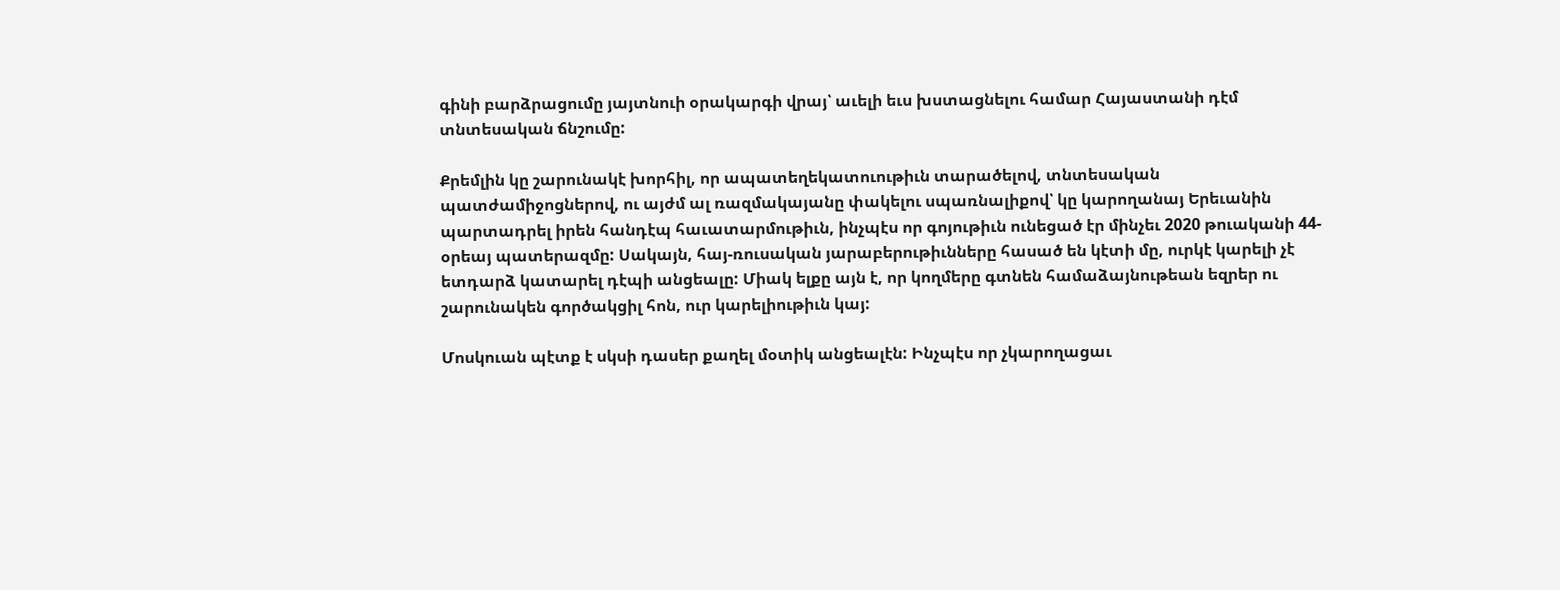գինի բարձրացումը յայտնուի օրակարգի վրայ՝ աւելի եւս խստացնելու համար Հայաստանի դէմ տնտեսական ճնշումը:

Քրեմլին կը շարունակէ խորհիլ, որ ապատեղեկատուութիւն տարածելով, տնտեսական պատժամիջոցներով, ու այժմ ալ ռազմակայանը փակելու սպառնալիքով՝ կը կարողանայ Երեւանին պարտադրել իրեն հանդէպ հաւատարմութիւն, ինչպէս որ գոյութիւն ունեցած էր մինչեւ 2020 թուականի 44-օրեայ պատերազմը: Սակայն, հայ-ռուսական յարաբերութիւնները հասած են կէտի մը, ուրկէ կարելի չէ ետդարձ կատարել դէպի անցեալը: Միակ ելքը այն է, որ կողմերը գտնեն համաձայնութեան եզրեր ու շարունակեն գործակցիլ հոն, ուր կարելիութիւն կայ:

Մոսկուան պէտք է սկսի դասեր քաղել մօտիկ անցեալէն: Ինչպէս որ չկարողացաւ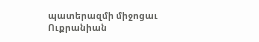պատերազմի միջոցաւ Ուքրանիան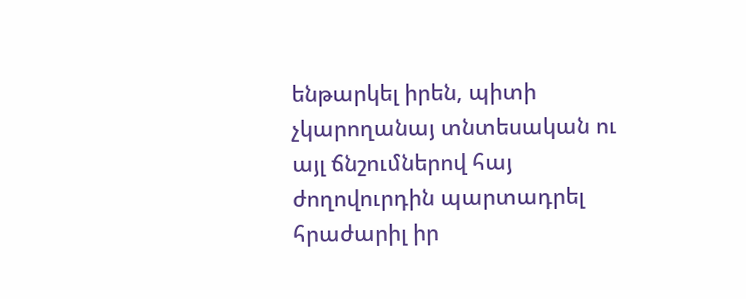ենթարկել իրեն, պիտի չկարողանայ տնտեսական ու այլ ճնշումներով հայ ժողովուրդին պարտադրել հրաժարիլ իր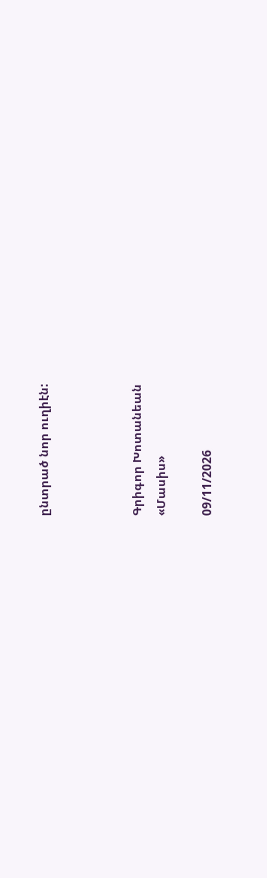ընտրած նոր ուղիէն:



Գրիգոր Խոտանեան
«Մասիս»

09/11/2026